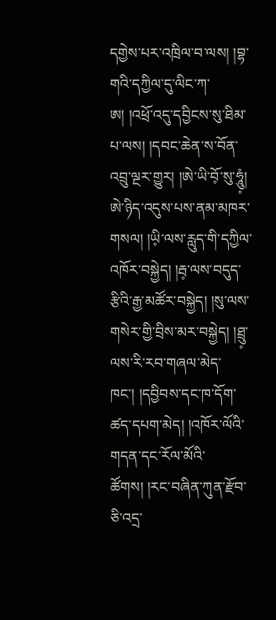དགྱེས་པར་འཁྲིལ་བ་ལས། །བྷ་གའི་དཀྱིལ་དུ་ལིང་ཀ་ཨ། །འཕྲོ་འདུ་དབྱིངས་སུ་ཐིམ་པ་ལས། །དབང་ཆེན་ས་བོན་འབྲུ་ལྔར་གྱུར། །ཨེ་ཡི་བོ༷་སུ་ཧཱུཾ༷། ཨེ་ཉིད་འདུས་པས་ནམ་མཁར་གསལ། །ཡི༷་ལས་རླུད་གི་དཀྱིལ་འཁོར་བསྐྱེད། །རྦ༷་ལས་བདུད་རྩིའི་རྒྱ་མཚོར་བསྐྱེད། །སུ་ལས་གསེར་གྱི་བྲིས་མར་བསྐྱེད། །ཐྲུ༷་ལས་རི་རབ་གཞལ་མེད་ཁང་། །དབྱིབས་དང་ཁ་དོག་ཚད་དཔག་མེད། །འཁོར་ལོའི་གདན་དང་རོལ་མོའི་ཚོགས། །རང་བཞིན་ཀུན་རྫོབ་ཅི་འདྲ་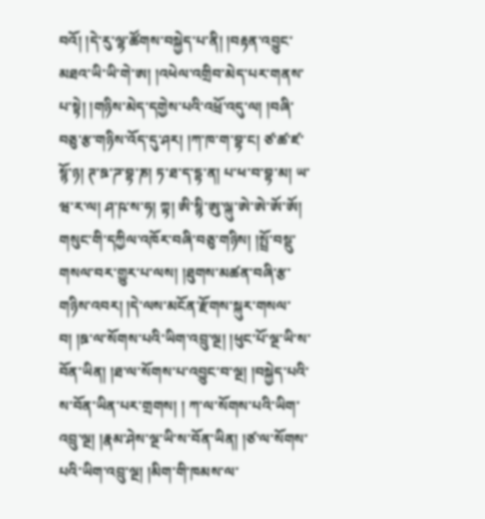བའོ། །དེ་རུ་ལྷ་ཚོགས་བསྐྱེད་པ་ནི། །བརྟན་འབྱུང་མཐའ་ཡི་ཡི་གེ་ཨ། །འཕེལ་འགྲིབ་མེད་པར་གནས་པ་སྟེ། །གཉིས་མེད་དགྱེས་པའི་འཕྲོ་འདུ་ལ། །བཞི་བཅུ་རྩ་གཉིས་འོད་དུ་ཤར། །ཀ་ཁ་ག་བྷ་ང། ཙ་ཚ་ཛ་སྙོ་ཉ། ཊ་ཋ་ཌ་བྷ་ཎ། ཏ་ཐ་ད་དྷ་ན། པ་ཕ་བ་བྷ་མ། ཡ་ཝ་ར་ལ། ཤ་ཥ་ས་ཧ། ཀྟ། ཨི་སྙི་ཨུ་ལྐུ་ཨེ་ཨེ་ཨོ་ཨོ། གསུང་གི་དཀྱིལ་འཁོར་བཞི་བཅུ་གཉིས། །སྤྲོ་བསྡུ་གསལ་བར་གྱུར་པ་ལས། །ཐུགས་མཚན་བཞི་རྩ་གཉིས་འབར། །དེ་ལས་མངོན་རྫོགས་སྐུར་གསལ་བ། །ཋ་ལ་སོགས་པའི་ཡིག་འབྲུ་ལྔ། །ཕུང་པོ་ལྔ་ཡི་ས་བོན་ཡིན། །ཐ་ལ་སོགས་པ་འབྱུང་བ་ལྔ། །བསྐྱེད་པའི་ས་བོན་ཡིན་པར་གྲགས། ། ཀ་ལ་སོགས་པའི་ཡིག་འབྲུ་ལྔ། །རྣམ་ཤེས་ལྔ་ཡི་ས་བོན་ཡིན། །ཙ་ལ་སོགས་པའི་ཡིག་འབྲུ་ལྔ། །མིག་གི་ཁམས་ལ་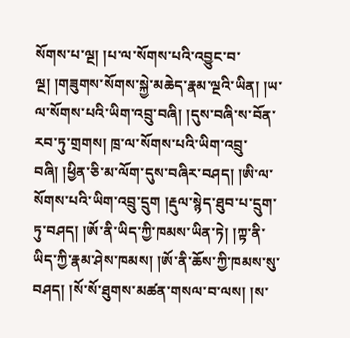སོགས་པ་ལྔ། །པ་ལ་སོགས་པའི་འབྱུང་བ་ལྔ། །གཟུགས་སོགས་སྐྱེ་མཆེད་རྣམ་ལྔའི་ཡིན། །ཡ་ལ་སོགས་པའི་ཡིག་འབྲུ་བཞི། །དུས་བཞི་ས་བོན་རབ་ཏུ་གྲགས། ཁྲ་ལ་སོགས་པའི་ཡིག་འབྲུ་བཞི། །ཕྱིན་ཅི་མ་ལོག་དུས་བཞིར་བཤད། །ཨི་ལ་སོགས་པའི་ཡིག་འབྲུ་དྲུག །རྡུལ་སྙེད་ཐུབ་པ་དྲུག་ཏུ་བཤད། །ཨོ་ནི་ཡིད་ཀྱི་ཁམས་ཡིན་ཏེ། །ཀྟ་ནི་ཡིད་ཀྱི་རྣམ་ཤེས་ཁམས། །ཨོ་ནི་ཆོས་ཀྱི་ཁམས་སུ་བཤད། །སོ་སོ་ཐུགས་མཚན་གསལ་བ་ལས། །ས་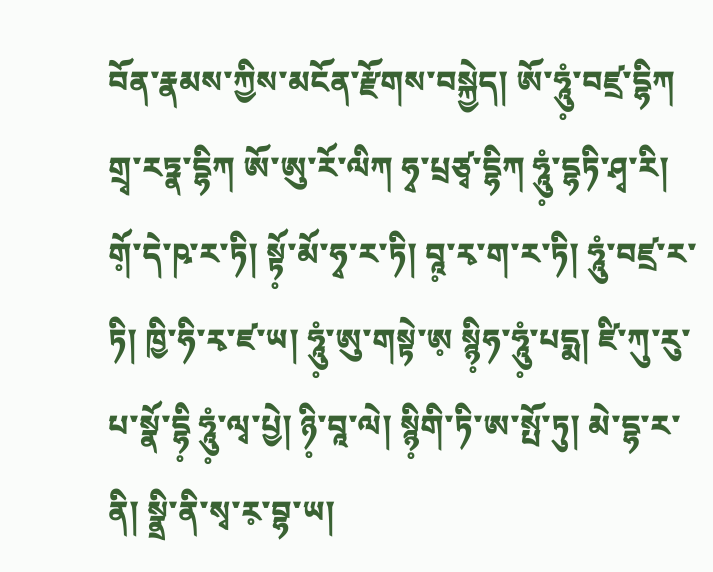བོན་རྣམས་ཀྱིས་མངོན་རྫོགས་བསྐྱེད། ཨོ་ཧཱུཾ༷་བཛྲ་དྷིཀ གྲྭ་རཏྣ་དྷིཀ ཨོ་ཨུ་རོ་ལིཀ ཧྭ་པྲཙྭ་དྷིཀ ཧཱུཾ༷་དྷཏི་ཤྭ་རི། གོ༷་དེ་ཥ་ར་ཏི། སྟོ༷་མོ་ཧྭ་ར་ཏི། བཱ༷་རྭ་ག་ར་ཏི། ཧཱུཾ་བཛྲ་ར་ཏི། ཁྱི་ཧི་རྭ་ཛ་ཡ། ཧཱུཾ༷་ཨུ་གསྟེ་ཨ༷ སྙི༷ཧ་ཧཱུཾ༷་པདྨ། ཛི་ཀུ་རུ་པ་སྣོ་དྷི༷ ཧཱུཾ༷་ལྭ་པྱེ། ཉི༷་བཱ་ལེ། སྙི༷གི་ཏི་ཨ་སྤོ་ཏུ། མེ་དྷ་ར་ནི། སྣྲི་ནི་སྭ་ར༷་བྷ་ཡ།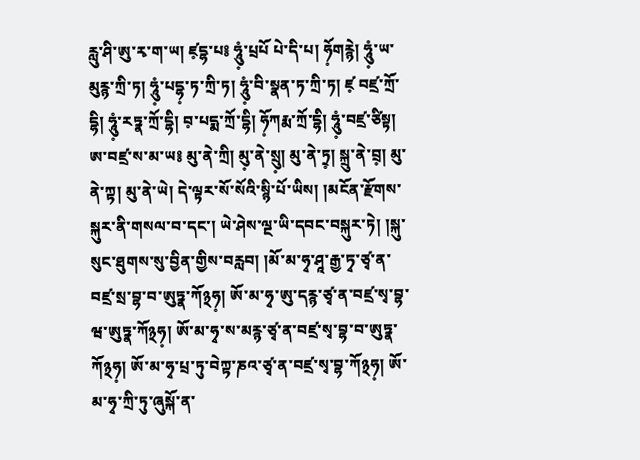རླུ་ཤི་ཨུ་རྭ་ག་ཡ། ཛ༷དྷ་པ༔ ཧཱུཾ༷་པྲཔོ པེ་དི་པ། ཧོ༷གརྙེ། ཧཱུཾ༷་ཡ་མུརྙ་ཀྲི་ཏ། ཧཱུཾ༷་པདྷ༷་ཏ་ཀྲི་ཏ། ཧཱུཾ༷་བི་སྣན་ཏ་ཀྲི་ཏ། ཛ༷ བཛྲ་ཀྲོ་དྷི། ཧཱུཾ༷་རཏྣ་ཀྲོ་དྷི། བ༷་པདྨ་ཀྲོ་དྷི། ཧོ༷ཀརྨ་ཀྲོ་དྷི། ཧཱུཾ༷་བཛྲ་ཙིསྟ། ཨ་བཛྲ་ས་མ་ཡ༔ མུ་ནེ་ཀྲི། མུ༷་ནེ་སྲུ༷། མུ་ནེ་ཏྲ༷། སྐྲུ་ནེ་བྲ༷། མུ་ནེ་ཀྟ། མུ་ནེ་ཡེ། དེ་ལྟར་སོ་སོའི་སྙི་པོ་ཡིས། །མངོན་རྫོགས་སྐུར་ནི་གསལ་བ་དང་། ཡེ་ཤེས་ལྔ་ཡི་དབང་བསྐུར་ཏེ། །སྐུ་སུང་ཐུགས་སུ་བྱིན་གྱིས་བརླབ། །མོ་མ་ཧྭ་ཤཱ་རྒྱ་ཏྭ་ཙྭ་ན་བཛྲ་སྲ་བྷ་བ་ཨུཏྣ་ཀོ྅ཧ༷། ཨོ་མ་ཧྭ་ཨུ་དརྙ་ཙྭ་ན་བཛྲ་སྭ་བྷ་ཝ་ཨུཏྣ་ཀོ྅ཧ༷། ཨོ་མ་ཧྭ་ས་མརྙ་ཙྭ་ན་བཛྲ་སྭ་བྷ་བ་ཨུཏྣ་ཀོ྅ཧ༷། ཨོ་མ་ཧྭ་པྲ་ཏུ་བེཀྟ་ཎའ་ཙྭ་ན་བཛྲ་སྭ་བྷ་ཀོ྅ཧ༷། ཨོ་མ་ཧྭ་ཀྲི་ཏུ་ཞུསྐོ་ན་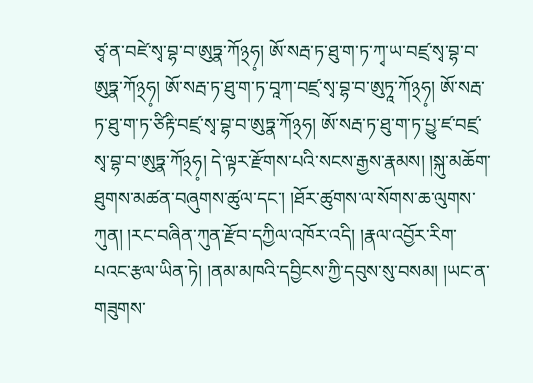ཙྭ་ན་བཛེ་སྭ་བྷ་བ་ཨུཏྣ་ཀོ྅ཧ༷། ཨོ་སརྦ་ཏ་ཐུ་ག་ཏ་ཀྭ་ཡ་བཛྲ་སྭ་བྷ་བ་ཨུཏྣ་ཀོ྅ཧ༷། ཨོ་སརྦ་ཏ་ཐུ་ག་ཏ་བཱཀ་བཛྲ་སྭ་བྷ་བ་ཨུཏཱ་ཀོ྅ཧ༷། ཨོ་སརྦ་ཏ་ཐུ་ག་ཏ་ཙིརྟི་བཛྲ་སྭ་བྷ་བ་ཨུཏྣ་ཀོ྅ཧ། ཨོ་སརྦ་ཏ་ཐུ་ག་ཏ་པྱུ་ཛ་བཛྲ་སྭ་བྷ་བ་ཨུཏྣ་ཀོ྅ཧ༷། དེ་ལྟར་རྫོགས་པའི་སངས་རྒྱས་རྣམས། །སྐུ་མཆོག་ཐུགས་མཚན་བཞུགས་ཚུལ་དང་། །ཐོར་ཚུགས་ལ་སོགས་ཆ་ལུགས་ཀུན། །རང་བཞིན་ཀུན་རྫོབ་དཀྱིལ་འཁོར་འདི། །རྣལ་འབྱོར་རིག་པའང་རྩལ་ཡིན་ཏེ། །ནམ་མཁའི་དབྱིངས་ཀྱི་དབུས་སུ་བསམ། །ཡང་ན་གཟུགས་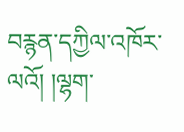བརྙན་དཀྱིལ་འཁོར་ལའོ། །ལྷག་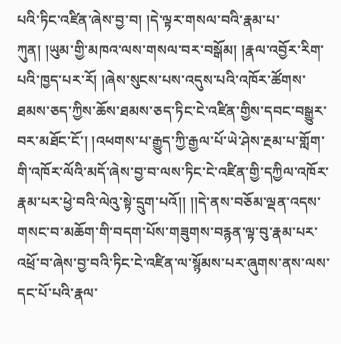པའི་ཏིང་འཛིན་ཞེས་བྱ་བ། །དེ་ལྟར་གསལ་བའི་རྣམ་པ་ཀུན། །ཡུམ་གྱི་མཁའ་ལས་གསལ་བར་བསྒོམ། །རྣལ་འབྱོར་རིག་པའི་ཁྱད་པར་རོ། །ཞེས་སུངས་པས་འདུས་པའི་འཁོར་ཚོགས་ཐམས་ཅད་ཀྱིས་ཆོས་ཐམས་ཅད་ཏིང་ངེ་འཛིན་གྱིས་དབང་བསྒྱུར་བར་མཐོང་ངོ་། །འཕགས་པ་རྒྱུད་ཀྱི་རྒྱལ་པོ་ཡེ་ཤེས་རྔམ་པ་གློག་གི་འཁོར་ལོའི་མདོ་ཞེས་བྱ་བ་ལས་ཏིང་ངེ་འཛིན་གྱི་དཀྱིལ་འཁོར་རྣམ་པར་ཕྱེ་བའི་ལེའུ་སྟེ་དྲུག་པའོ།། །།དེ་ནས་བཅོམ་ལྡན་འདས་གསང་བ་མཆོག་གི་བདག་པོས་གཟུགས་བརྙན་ལྟ་བུ་རྣམ་པར་འཕྲོ་བ་ཞེས་བྱ་བའི་ཏིང་ངེ་འཛིན་ལ་སྙོམས་པར་ཞུགས་ནས་ལས་དང་པོ་པའི་རྣལ་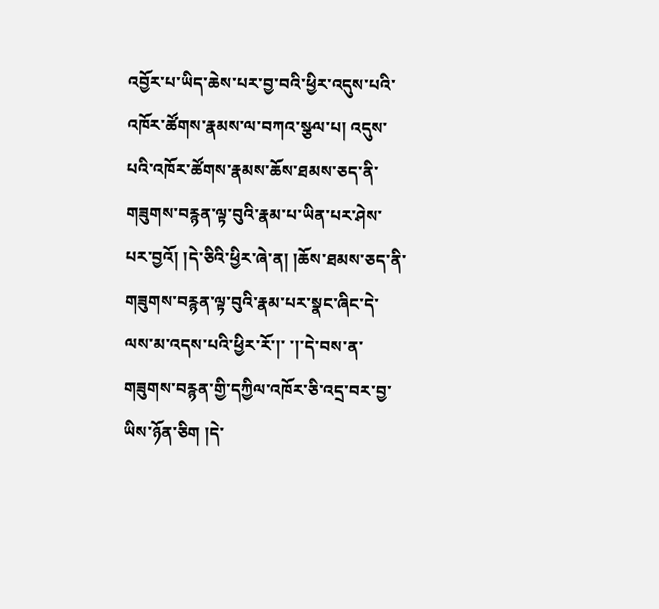འབྱོར་པ་ཡིད་ཆེས་པར་བྱ་བའི་ཕྱིར་འདུས་པའི་འཁོར་ཚོགས་རྣམས་ལ་བཀའ་སྩལ་པ། འདུས་པའི་འཁོར་ཚོགས་རྣམས་ཆོས་ཐམས་ཅད་ནི་གཟུགས་བརྙན་ལྟ་བུའི་རྣམ་པ་ཡིན་པར་ཤེས་པར་བྱའོ། །དེ་ཅིའི་ཕྱིར་ཞེ་ན། །ཆོས་ཐམས་ཅད་ནི་གཟུགས་བརྙན་ལྟ་བུའི་རྣམ་པར་སྣང་ཞིང་དེ་ལས་མ་འདས་པའི་ཕྱིར་རོ་།་ ་།་དེ་བས་ན་གཟུགས་བརྙན་གྱི་དཀྱིལ་འཁོར་ཅི་འདྲ་བར་བྱ་ཡིས་ཉོན་ཅིག །དེ་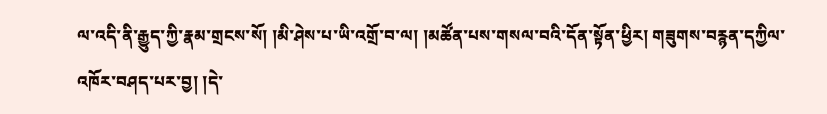ལ་འདི་ནི་རྒྱུད་ཀྱི་རྣམ་གྲངས་སོ། །མི་ཤེས་པ་ཡི་འགྲོ་བ་ལ། །མཚོན་པས་གསལ་བའི་དོན་སྟོན་ཕྱིར། གཟུགས་བརྙན་དཀྱིལ་འཁོར་བཤད་པར་བྱ། །དེ་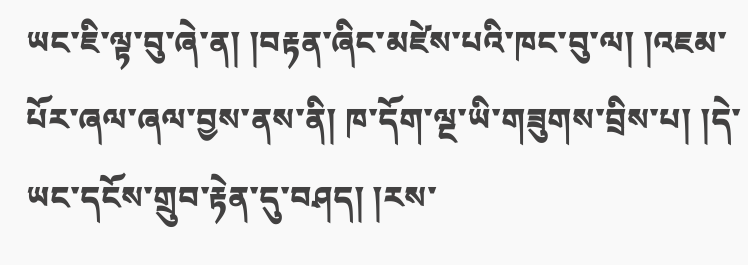ཡང་ཇི་ལྟ་བུ་ཞེ་ན། །བརྟན་ཞིང་མཛེས་པའི་ཁང་བུ་ལ། །འཇམ་པོར་ཞལ་ཞལ་བྱས་ནས་ནི། ཁ་དོག་ལྔ་ཡི་གཟུགས་བྲིས་པ། །དེ་ཡང་དངོས་གྲུབ་རྟེན་དུ་བཤད། །རས་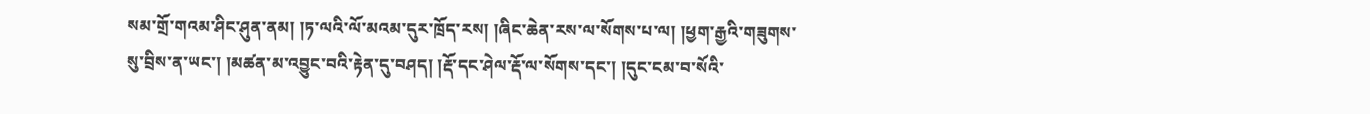སམ་གྲོ་གའམ་ཤིང་ཤུན་ནམ། །ཏ་ལའི་ལོ་མའམ་དུར་ཁྲོད་རས། །ཞིང་ཆེན་རས་ལ་སོགས་པ་ལ། །ཕྱག་རྒྱའི་གཟུགས་སུ་བྲིས་ན་ཡང་། །མཚན་མ་འབྱུང་བའི་རྟེན་དུ་བཤད། །རྡོ་དང་ཤེལ་རྡོ་ལ་སོགས་དང་། །དུང་ངམ་བ་སོའི་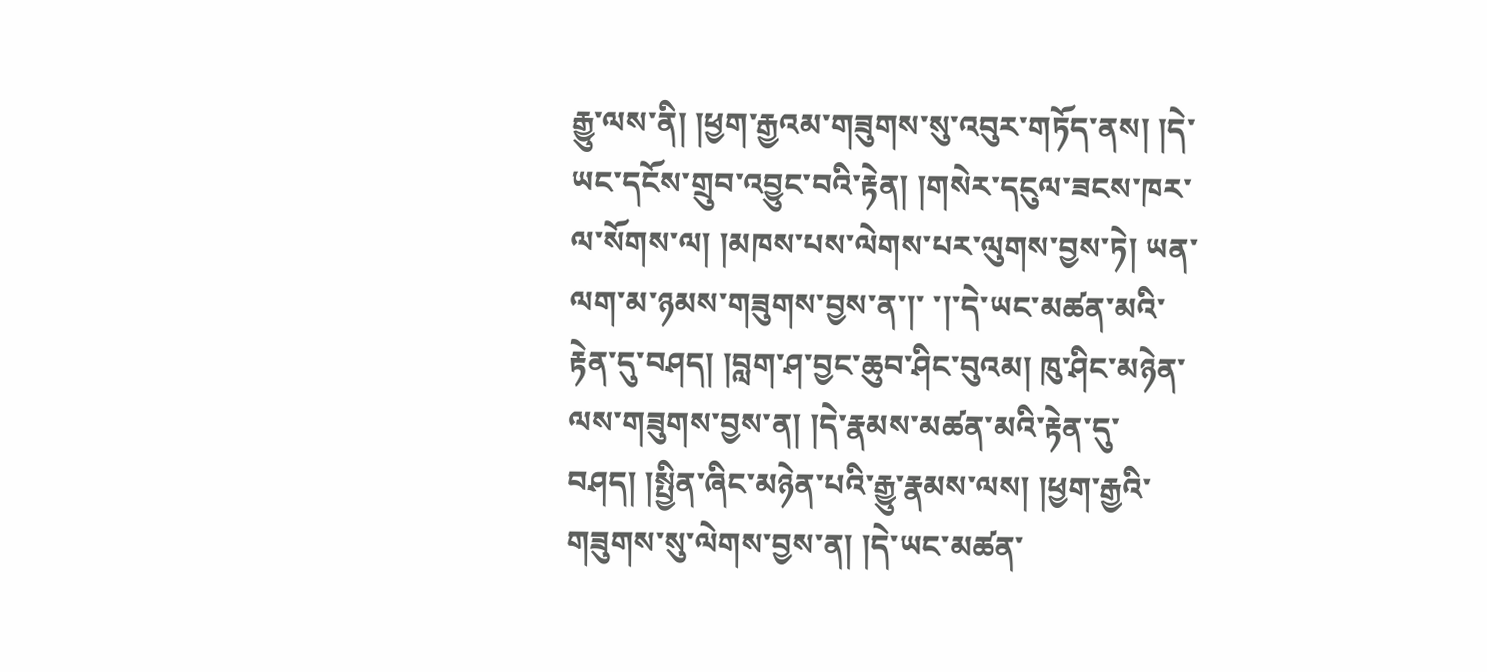རྒྱུ་ལས་ནི། །ཕྱག་རྒྱའམ་གཟུགས་སུ་འབུར་གཏོད་ནས། །དེ་ཡང་དངོས་གྲུབ་འབྱུང་བའི་རྟེན། །གསེར་དངུལ་ཟངས་ཁར་ལ་སོགས་ལ། །མཁས་པས་ལེགས་པར་ལུགས་བྱས་ཏེ། ཡན་ལག་མ་ཉམས་གཟུགས་བྱས་ན་།་ ་།་དེ་ཡང་མཚན་མའི་རྟེན་དུ་བཤད། །བླག་ཤ་བྱང་ཆུབ་ཤིང་བུའམ། ཁུ་ཤིང་མཉེན་ལས་གཟུགས་བྱས་ན། །དེ་རྣམས་མཚན་མའི་རྟེན་དུ་བཤད། །སྤྱིན་ཞིང་མཉེན་པའི་རྒྱུ་རྣམས་ལས། །ཕྱག་རྒྱའི་གཟུགས་སུ་ལེགས་བྱས་ན། །དེ་ཡང་མཚན་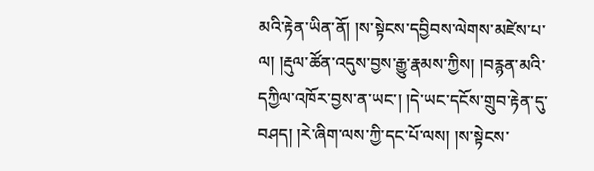མའི་རྟེན་ཡིན་ནོ། །ས་སྟེངས་དབྱིབས་ལེགས་མཛེས་པ་ལ། །རྡུལ་ཚོན་འདུས་བྱས་རྒྱུ་རྣམས་ཀྱིས། །བརྙན་མའི་དཀྱིལ་འཁོར་བྱས་ན་ཡང་། །དེ་ཡང་དངོས་གྲུབ་རྟེན་དུ་བཤད། །རེ་ཞིག་ལས་ཀྱི་དང་པོ་ལས། །ས་སྟེངས་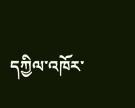དཀྱིལ་འཁོར་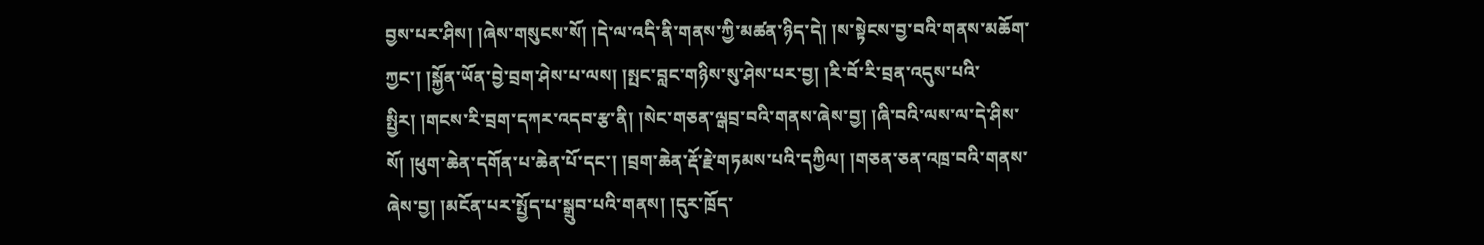བྱས་པར་ཤིས། །ཞེས་གསུངས་སོ། །དེ་ལ་འདི་ནི་གནས་ཀྱི་མཚན་ཉིད་དེ། །ས་སྟེངས་བྱ་བའི་གནས་མཆོག་ཀྱང་། །སྐྱོན་ཡོན་བྱེ་བྲག་ཤེས་པ་ལས། །སྤང་བླང་གཉིས་སུ་ཤེས་པར་བྱ། །རི་བོ་རི་བྲན་འདུས་པའི་སྤྱིར། །གངས་རི་བྲག་དཀར་འདབ་རྩ་ནི། །སེང་གཅན་ལྒབྲ་བའི་གནས་ཞེས་བྱ། །ཞི་བའི་ལས་ལ་དེ་ཤིས་སོ། །ཕུག་ཆེན་དགོན་པ་ཆེན་པོ་དང་། །བྲག་ཆེན་རྡོ་རྗེ་གཏམས་པའི་དཀྱིལ། །གཅན་ཅན་འཁྲ་བའི་གནས་ཞེས་བྱ། །མངོན་པར་སྤྱོད་པ་སྒྲུབ་པའི་གནས། །དུར་ཁྲོད་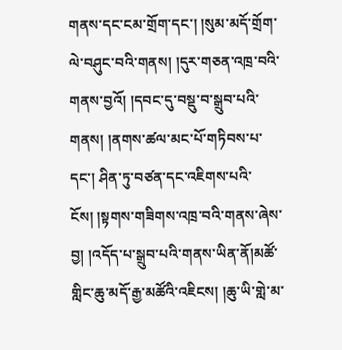གནས་དང་ངམ་གྲོག་དང་། །སུམ་མདོ་གྲོག་ལེ་བཤུང་བའི་གནས། །དུར་གཅན་འཁྲ་བའི་གནས་བྱའོ། །དབང་དུ་བསྡུ་བ་སྒྲུབ་པའི་གནས། །ནགས་ཚལ་མང་པོ་གཏིབས་པ་དང་། ཤིན་ཏུ་བཙན་དང་འཇིགས་པའི་ངོས། །སྟགས་གཟིགས་འཁྲ་བའི་གནས་ཞེས་བྱ། །འདོད་པ་སྒྲུབ་པའི་གནས་ཡིན་ནོ།མཚོ་གླིང་ཆུ་མདོ་རྒྱ་མཚོའི་འཇིངས། །ཆུ་ཡི་གླེ་མ་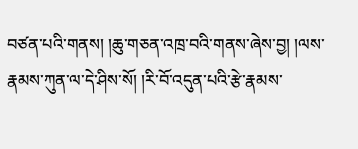བཙན་པའི་གནས། །ཆུ་གཅན་འཁྲ་བའི་གནས་ཞེས་བྱ། །ལས་རྣམས་ཀུན་ལ་དེ་ཤིས་སོ། །རི་བོ་འདུན་པའི་རྩེ་རྣམས་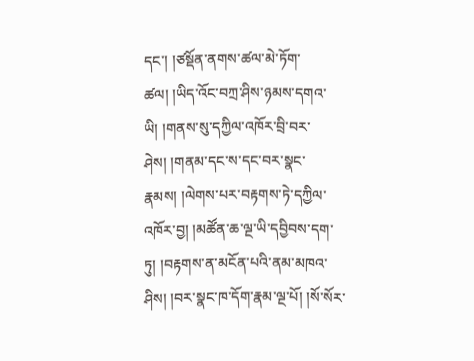དང་། །ཙསྡོན་ནགས་ཚལ་མེ་ཏོག་ཚལ། །ཡིད་འོང་བཀྲ་ཤིས་ཉམས་དགའ་ཡི། །གནས་སུ་དཀྱིལ་འཁོར་བྲི་བར་ཤེས། །གནམ་དང་ས་དང་བར་སྣང་རྣམས། །ལེགས་པར་བརྟགས་ཏེ་དཀྱིལ་འཁོར་བྱ། །མཚོན་ཆ་ལྔ་ཡི་དབྱིབས་དག་ཏུ། །བརྟགས་ན་མངོན་པའི་ནམ་མཁའ་ཤིས། །བར་སྣང་ཁ་དོག་རྣམ་ལྔ་པོ། །སོ་སོར་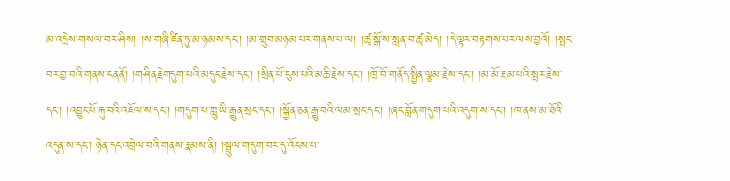མ་འདྲེས་གསལ་བར་ཤིས། །ས་གཞི་ཛིན་ཏུ་མ་ཉམས་དང་། །མ་གྲུབ་མཉམ་པར་གནས་པ་ལ། །ཚྭ་སྒོ་ས་སླན་བ་ཚྭ་མེད། །དེ་ལྟར་བརྟགས་པར་ལས་བྱའོ། །སྤང་བར་བྱ་བའི་གནས་ངནནོ། །གཤིནརྗེགདུག་པའི་མདུང་རྗེས་དང་། །སྲིན་པོ་ངུས་པའི་མཆི་རྗེས་དང་། །ཁྲོ་བོ་གནོད་སྤྱིན་ལྕམ་རྗེས་དང་། །མ་མོ་རྔམ་པའི་སྤར་རྗེས་དང་། །འབྱུང་པོ་རྐུ་བའི་འཇོལ་ས་དང་། །གདུག་པ་ཀླུ་ཡི་རྒྱུན་སྲང་དང་། །སྐྱོན་ཅན་རྒྱུ་བའི་ལམ་སྲང་དང་། །ཞང་བློན་གདུག་པའི་འདུག་ས་དང་། །ཁ་ནས་མ་ཐོའི་འདུན་ས་དང་། ཉེན་དང་འབྲེལ་བའི་གནས་རྣམས་ནི། །སྦྲུལ་གདུག་བར་དུ་འོངས་པ་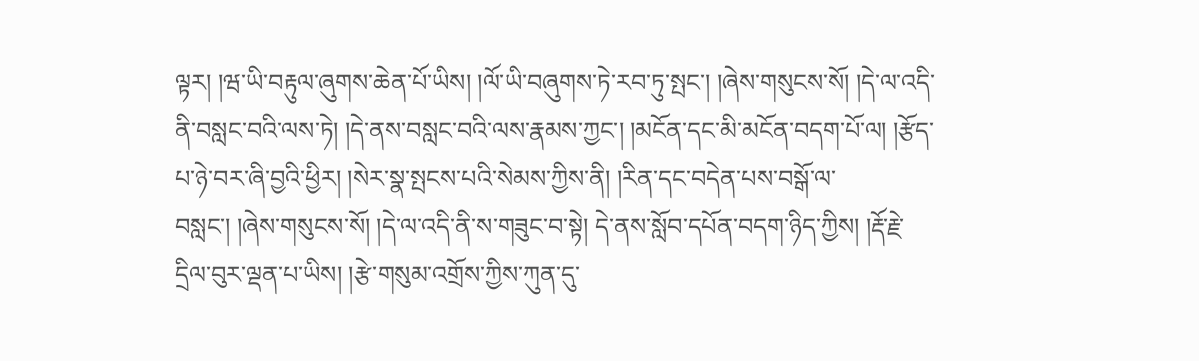ལྟར། །ཝ་ཡི་བརྟུལ་ཞུགས་ཆེན་པོ་ཡིས། །ལོ་ཡི་བཞུགས་ཏེ་རབ་ཏུ་སྤང་། །ཞེས་གསུངས་སོ། །དེ་ལ་འདི་ནི་བསླང་བའི་ལས་ཏེ། །དེ་ནས་བསླང་བའི་ལས་རྣམས་ཀྱང་། །མངོན་དང་མི་མངོན་བདག་པོ་ལ། །རྩོད་པ་ཉེ་བར་ཞི་བྱའི་ཕྱིར། །སེར་སྣ་སྤངས་པའི་སེམས་ཀྱིས་ནི། །རིན་དང་བདེན་པས་བསྒོ་ལ་བསླང་། །ཞེས་གསུངས་སོ། །དེ་ལ་འདི་ནི་ས་གཟུང་བ་སྟེ། དེ་ནས་སློབ་དཔོན་བདག་ཉིད་ཀྱིས། །རྡོ་རྗེ་དྲིལ་བུར་ལྡན་པ་ཡིས། །རྩེ་གསུམ་འགྲོས་ཀྱིས་ཀུན་དུ་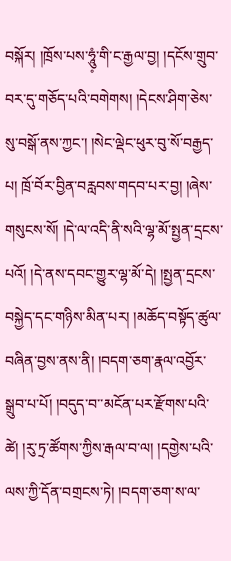བསྐོར། །ཁྲོས་པས་ཧཱུཾ༷་གི་ང་རྒྱལ་བྱ། །དངོས་གྲུབ་བར་དུ་གཅོད་པའི་བགེགས། །དེངས་ཤིག་ཅེས་སུ་བསྒོ་ནས་ཀྱང་། །སེང་ལྡེང་ཕུར་བུ་སོ་བརྒྱད་པ། ཁྲོ་བོར་བྱིན་བརླབས་གདབ་པར་བྱ། །ཞེས་གསུངས་སོ། །དེ་ལ་འདི་ནི་སའི་ལྷ་མོ་སྤྱན་དྲངས་པའོ། །དེ་ནས་དབང་གྱུར་ལྷ་མོ་དེ། །སྤྱན་དྲངས་བསྐྱེད་དང་གཉིས་མིན་པར། །མཆོད་བསྟོད་ཚུལ་བཞིན་བྱས་ནས་ནི། །བདག་ཅག་རྣལ་འབྱོར་སྒྲུབ་པ་པོ། །བདུད་བ་་མངོན་པར་རྫོགས་པའི་ཚེ། །རུ་ཏྲ་ཚོགས་ཀྱིས་རྒལ་བ་ལ། །དགྱེས་པའི་ལས་ཀྱི་དོན་བགྲངས་ཏེ། །བདག་ཅག་ས་ལ་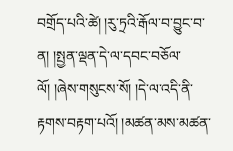བགྲོད་པའི་ཚེ། །རུ་ཏྲའི་རྒོལ་བ་བྱུང་བ་ན། །སྤྱན་ལྡན་དེ་ལ་དབང་བཅོལ་ལོ། །ཞེས་གསུངས་སོ། །དེ་ལ་འདི་ནི་རྟགས་བརྟག་པའོ། །མཚན་མས་མཚན་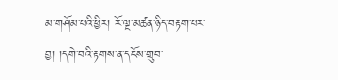མ་གཤོམ་པའི་ཕྱིར། རོ་ལྔ་མཚན་ཉིད་བརྟག་པར་བྱ། །དགེ་བའི་རྟགས་ན་དངོས་གྲུབ་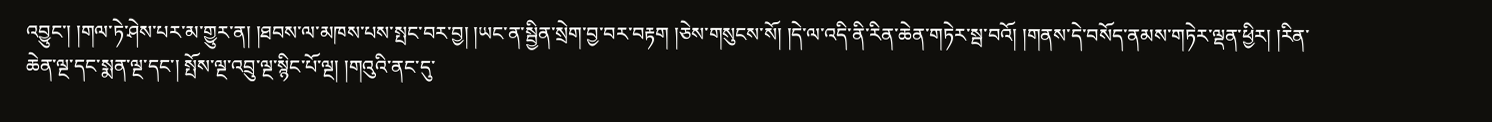འབྱུང་། །གལ་ཏེ་ཤེས་པར་མ་གྱུར་ན། །ཐབས་ལ་མཁས་པས་སྤང་བར་བྱ། །ཡང་ན་སྦྱིན་སྲེག་བྱ་བར་བརྟག །ཅེས་གསུངས་སོ། །དེ་ལ་འདི་ནི་རིན་ཆེན་གཏེར་སྦ་བའོ། །གནས་དེ་བསོད་ནམས་གཏེར་ལྡན་ཕྱིར། །རིན་ཆེན་ལྔ་དང་སྨན་ལྔ་དང་། སྤོས་ལྔ་འབྲུ་ལྔ་སྙིང་པོ་ལྔ། །གའུའི་ནང་དུ་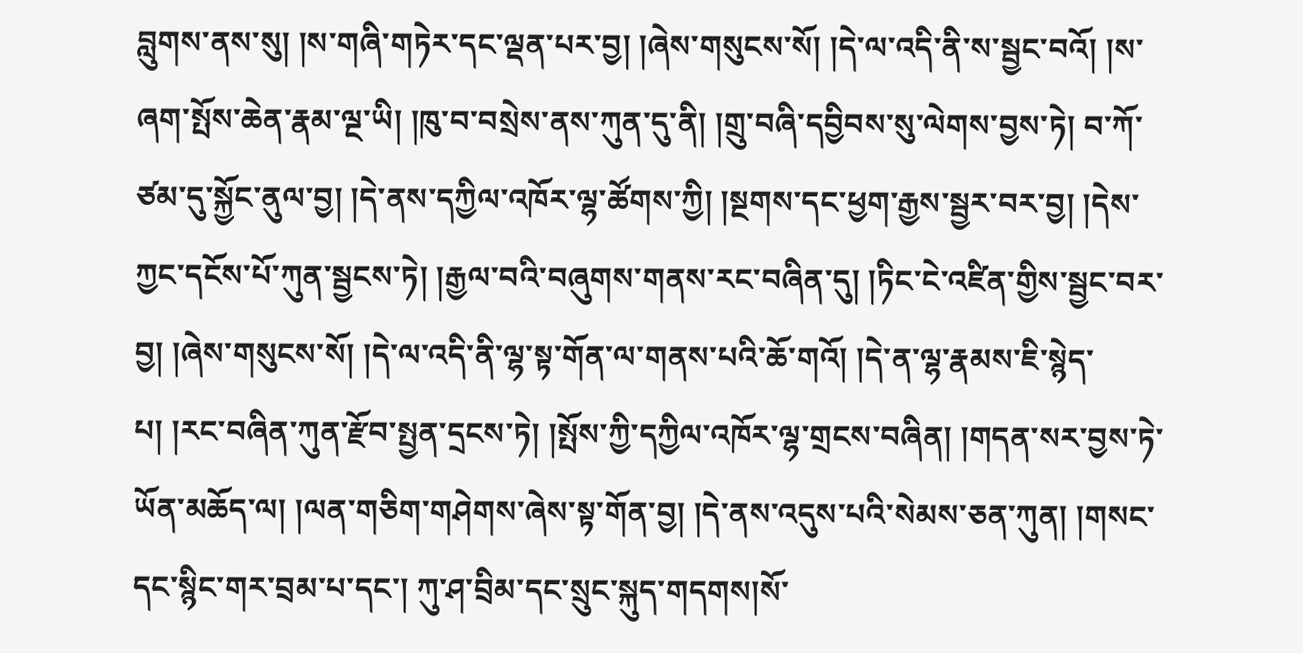བླུགས་ནས་སུ། །ས་གཞི་གཏེར་དང་ལྡན་པར་བྱ། །ཞེས་གསུངས་སོ། །དེ་ལ་འདི་ནི་ས་སྦྱང་བའོ། །ས་ཞག་སྤོས་ཆེན་རྣམ་ལྔ་ཡི། །ཁུ་བ་བསྲེས་ནས་ཀུན་དུ་ནི། །གྲུ་བཞི་དབྱིབས་སུ་ལེགས་བྱས་ཏེ། བ་ཀོ་ཙམ་དུ་སྐྱོང་ནུལ་བྱ། །དེ་ནས་དཀྱིལ་འཁོར་ལྷ་ཚོགས་ཀྱི། །སྔགས་དང་ཕྱག་རྒྱས་སྦྱར་བར་བྱ། །དེས་ཀྱང་དངོས་པོ་ཀུན་སྦྱངས་ཏེ། །རྒྱལ་བའི་བཞུགས་གནས་རང་བཞིན་དུ། །ཏིང་ངེ་འཛིན་གྱིས་སྦྱང་བར་བྱ། །ཞེས་གསུངས་སོ། །དེ་ལ་འདི་ནི་ལྷ་སྟ་གོན་ལ་གནས་པའི་ཆོ་གའོ། །དེ་ན་ལྷ་རྣམས་ཇི་སྙེད་པ། །རང་བཞིན་ཀུན་རྫོབ་སྤྱན་དྲངས་ཏེ། །སྤོས་ཀྱི་དཀྱིལ་འཁོར་ལྷ་གྲངས་བཞིན། །གདན་སར་བྱས་ཏེ་ཡོན་མཆོད་ལ། །ལན་གཅིག་གཤེགས་ཞེས་སྟ་གོན་བྱ། །དེ་ནས་འདུས་པའི་སེམས་ཅན་ཀུན། །གསང་དང་སྙིང་གར་བྲམ་པ་དང་། ཀུ་ཤ་བྲིམ་དང་སྲུང་སྐུད་གདགས།སོ་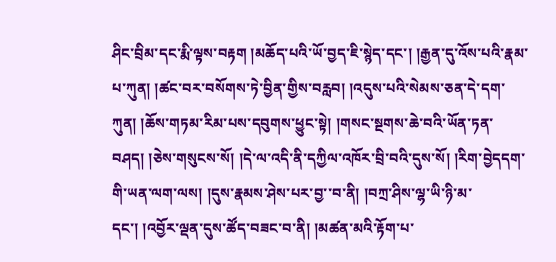ཤིང་བྲིམ་དང་རྨི་ལྟས་བརྟག །མཆོད་པའི་ཡོ་བྱད་ཇི་སྙེད་དང་། །རྒྱན་དུ་འོས་པའི་རྣམ་པ་ཀུན། །ཚང་བར་བསོགས་ཏེ་བྱིན་གྱིས་བརླབ། །འདུས་པའི་སེམས་ཅན་དེ་དག་ཀུན། །ཆོས་གཏམ་རིམ་པས་དབུགས་ཕྱུང་སྟེ། །གསང་སྔགས་ཆེ་བའི་ཡོན་ཏན་བཤད། །ཅེས་གསུངས་སོ། །དེ་ལ་འདི་ནི་དཀྱིལ་འཁོར་བྲི་བའི་དུས་སོ། །རིག་བྱེདདག་གི་ཡན་ལག་ལས། །དུས་རྣམས་ཤེས་པར་བྱ་་བ་ནི། །བཀྲ་ཤིས་ལྷ་ཡི་ཉི་མ་དང་། །འབྱོར་ལྡན་དུས་ཚོད་བཟང་བ་ནི། །མཚན་མའི་རྟོག་པ་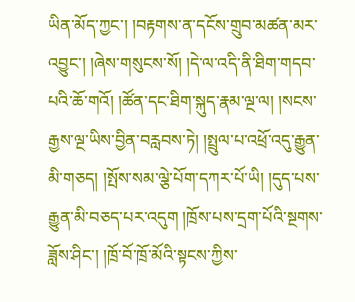ཡིན་མོད་ཀྱང་། །བརྟགས་ན་དངོས་གྲུབ་མཚན་མར་འབྱུང་། །ཞེས་གསུངས་སོ། །དེ་ལ་འདི་ནི་ཐིག་གདབ་པའི་ཆོ་གའོ། །ཚོན་དང་ཐིག་སྐུད་རྣམ་ལྔ་ལ། །སངས་རྒྱས་ལྔ་ཡིས་བྱིན་བརླབས་ཏེ། །སྤྲུལ་པ་འཕྲོ་འདུ་རྒྱུན་མི་གཅད། །སྤོས་སམ་ལྕེ་པོག་དཀར་པོ་ཡི། །དུད་པས་རྒྱུན་མི་བཅད་པར་འདུག །ཁྲོས་པས་དྲག་པོའི་སྔགས་ཟློས་ཤིང་། །ཁྲོ་བོ་ཁྲོ་མོའི་སྟངས་ཀྱིས་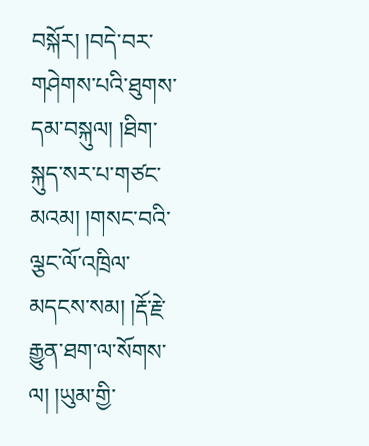བསྐོར། །བདེ་བར་གཤེགས་པའི་ཐུགས་དམ་བསྐུལ། །ཐིག་སྐུད་སར་པ་གཙང་མའམ། །གསང་བའི་ལྕང་ལོ་འཁྲིལ་མདངས་སམ། །རྡོ་རྗེ་རྒྱུན་ཐག་ལ་སོགས་ལ། །ཡུམ་གྱི་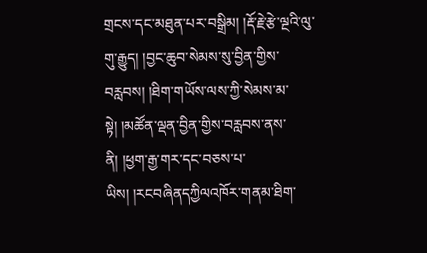གྲངས་དང་མཐུན་པར་བསྒྲིམ། །རྡོ་རྗེ་རྩེ་ལྔའི་ལུ་གུ་རྒྱུད། །བྱང་ཆུབ་སེམས་སུ་བྱིན་གྱིས་བརླབས། །ཐིག་གཡོས་ལས་ཀྱི་སེམས་མ་སྟེ། །མཚོན་ལྡན་བྱིན་གྱིས་བརླབས་ནས་ནི། །ཕྱག་རྒྱ་གར་དང་བཅས་པ་ཡིས། །རངབཞིནདཀྱིལའཁོར་གནམ་ཐིག་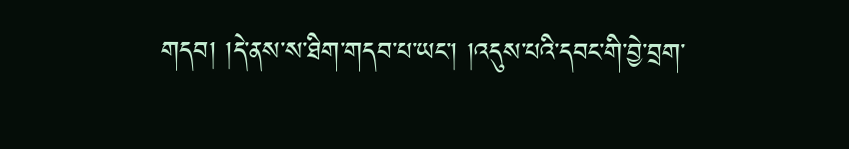གདབ། །དེ་ནས་ས་ཐིག་གདབ་པ་ཡང་། །འདུས་པའི་དབང་གི་བྱེ་བྲག་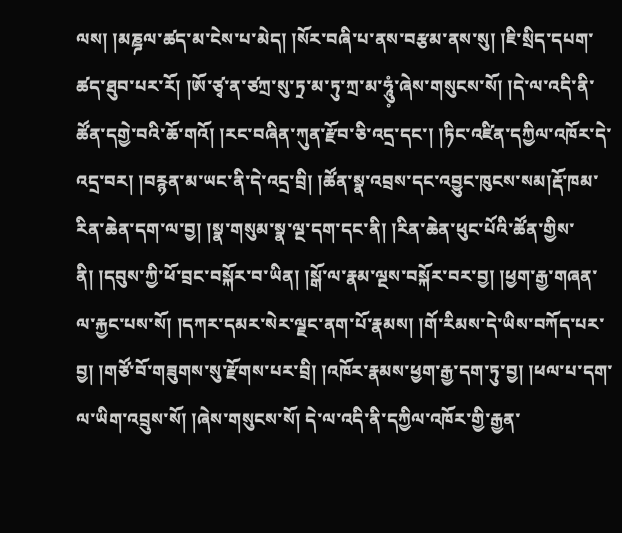ལས། །མཎྜལ་ཚད་མ་ངེས་པ་མེད། །སོར་བཞི་པ་ནས་བརྩམ་ནས་སུ། །ཇི་སྲིད་དཔག་ཚད་ཐུབ་པར་རོ། །ཨོ་ཙྭ་ན་ཙཀྲ་སུ་ཏྲ་མ་ཏུ་ཀྲ་མ་ཧཱུཾ༷་ཞེས་གསུངས་སོ། །དེ་ལ་འདི་ནི་ཚོན་དགྱེ་བའི་ཆོ་གའོ། །རང་བཞིན་ཀུན་རྫོབ་ཅི་འདྲ་དང་། །ཏིང་འཛིན་དཀྱིལ་འཁོར་དེ་འདྲ་བར། །བརྙན་མ་ཡང་ནི་དེ་འདྲ་བྲི། །ཚོན་སྣ་འབྲས་དང་འབྱུང་ཁུངས་སམ།རྡོ་ཁམ་རིན་ཆེན་དག་ལ་བྱ། །སྣ་གསུམ་སྣ་ལྔ་དག་དང་ནི། །རིན་ཆེན་ཕུང་པོའི་ཚོན་གྱིས་ནི། །དབུས་ཀྱི་ཕོ་བྲང་བསྐོར་བ་ཡིན། །སྒོ་ལ་རྣམ་ལྔས་བསྐོར་བར་བྱ། །ཕྱག་རྒྱ་གཞན་ལ་རྐྱང་པས་སོ། །དཀར་དམར་སེར་ལྗང་ནག་པོ་རྣམས། །གོ་རིམས་དེ་ཡིས་བཀོད་པར་བྱ། །གཙོ་བོ་གཟུགས་སུ་རྫོགས་པར་བྲི། །འཁོར་རྣམས་ཕྱག་རྒྱ་དག་ཏུ་བྱ། །ཕལ་པ་དག་ལ་ཡིག་འབྲུས་སོ། །ཞེས་གསུངས་སོ། དེ་ལ་འདི་ནི་དཀྱིལ་འཁོར་གྱི་རྒྱན་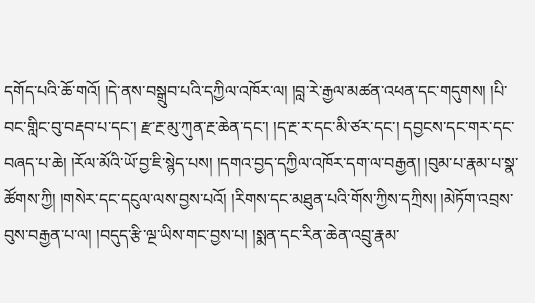དགོད་པའི་ཆོ་གའོ། །དེ་ནས་བསྒྲུབ་པའི་དཀྱིལ་འཁོར་ལ། །བླ་རེ་རྒྱལ་མཚན་འཕན་དང་གདུགས། །པི་བང་གླིང་བུ་བརྡབ་པ་དང་། རྫ་རྔ་མུ་ཀུན་རྔ་ཆེན་དང་། །ད་རྔ་ར་དང་མི་ཙར་དང་། དབྱངས་དང་གར་དང་བཞད་པ་ཆེ། །རོལ་མོའི་ཡོ་བྱ་ཇི་སྙེད་པས། །དགའ་བྱད་དཀྱིལ་འཁོར་དག་ལ་བརྒྱན། །བུམ་པ་རྣམ་པ་སྣ་ཚོགས་ཀྱི། །གསེར་དང་དངུལ་ལས་བྱས་པའོ། །རིགས་དང་མཐུན་པའི་གོས་ཀྱིས་དཀྲིས། །མེཏོག་འབྲས་བུས་བརྒྱན་པ་ལ། །བདུད་རྩི་ལྔ་ཡིས་གང་བྱས་པ། །སྨན་དང་རིན་ཆེན་འབྲུ་རྣམ་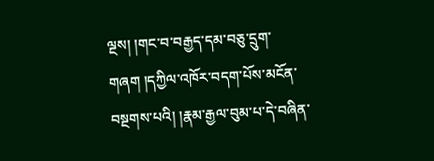ལྔས། །གང་བ་བརྒྱད་དམ་བཅུ་དྲུག་གཞག །དཀྱིལ་འཁོར་བདག་པོས་མངོན་བསྔགས་པའི། །རྣམ་རྒྱལ་བུམ་པ་དེ་བཞིན་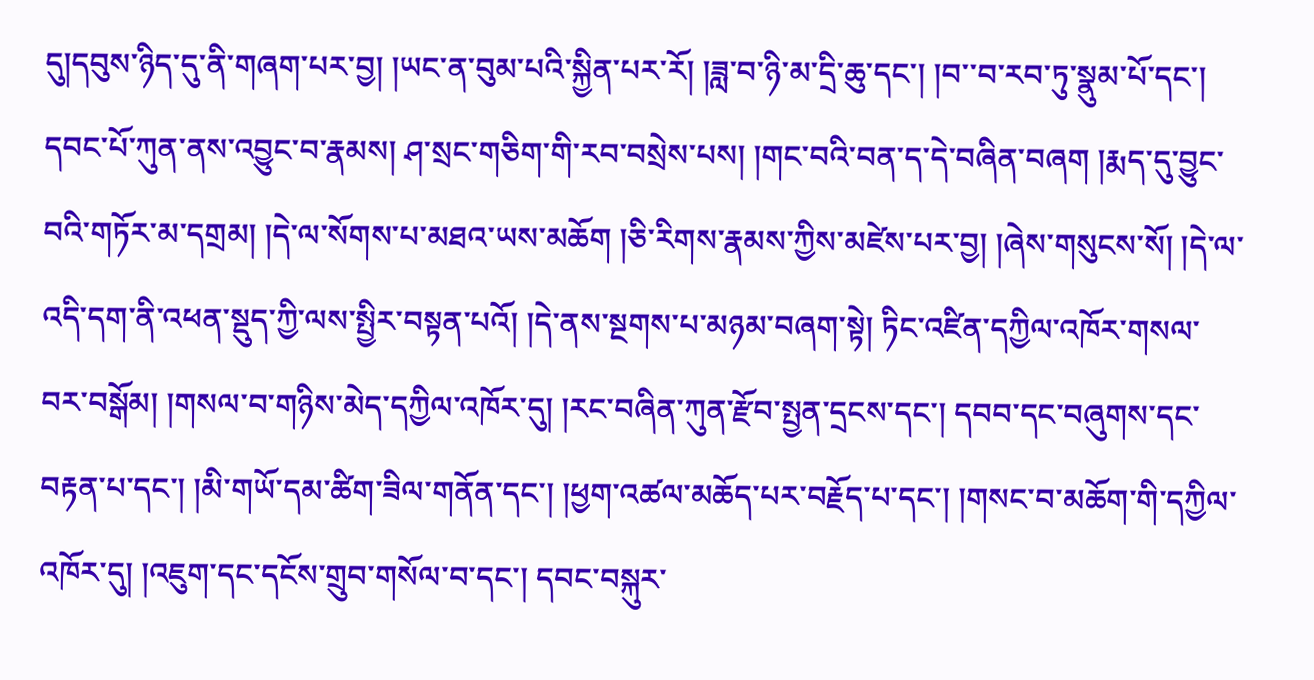དུ།དབུས་ཉིད་དུ་ནི་གཞག་པར་བྱ། །ཡང་ན་བུམ་པའི་སྐྱིན་པར་རོ། །ཟླ་བ་ཉི་མ་དྲི་ཆུ་དང་། །བ་་བ་རབ་ཏུ་སྣུམ་པོ་དང་། དབང་པོ་ཀུན་ནས་འབྱུང་བ་རྣམས། ཤ་སྲང་གཅིག་གི་རབ་བསྲེས་པས། །གང་བའི་བན་ད་དེ་བཞིན་བཞག །རྨད་དུ་བྱུང་བའི་གཏོར་མ་དགྲམ། །དེ་ལ་སོགས་པ་མཐའ་ཡས་མཆོག །ཅི་རིགས་རྣམས་ཀྱིས་མཛེས་པར་བྱ། །ཞེས་གསུངས་སོ། །དེ་ལ་འདི་དག་ནི་འཕན་སྡུད་ཀྱི་ལས་སྤྱིར་བསྟན་པའོ། །དེ་ནས་སྔགས་པ་མཉམ་བཞག་སྟེ། ཏིང་འཛིན་དཀྱིལ་འཁོར་གསལ་བར་བསྒོམ། །གསལ་བ་གཉིས་མེད་དཀྱིལ་འཁོར་དུ། །རང་བཞིན་ཀུན་རྫོབ་སྤྱན་དྲངས་དང་། དབབ་དང་བཞུགས་དང་བརྟན་པ་དང་། །མི་གཡོ་དམ་ཚིག་ཟིལ་གནོན་དང་། །ཕྱག་འཚལ་མཆོད་པར་བརྗོད་པ་དང་། །གསང་བ་མཆོག་གི་དཀྱིལ་འཁོར་དུ། །འཇུག་དང་དངོས་གྲུབ་གསོལ་བ་དང་། དབང་བསྐུར་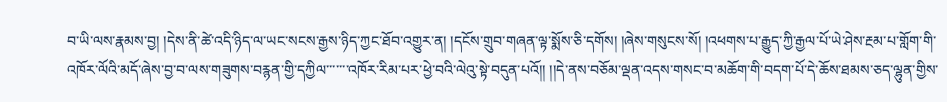བ་ཡི་ལས་རྣམས་བྱ། །དེས་ནི་ཚེ་འདི་ཉིད་ལ་ཡང་སངས་རྒྱས་ཉིད་ཀྱང་ཐོབ་འགྱུར་ན། །དངོས་གྲུབ་གཞན་ལྟ་སྨོས་ཅི་དགོས། །ཞེས་གསུངས་སོ། །འཕགས་པ་རྒྱུད་ཀྱི་རྒྱལ་པོ་ཡེ་ཤེས་རྔམ་པ་གློག་གི་འཁོར་ལོའི་མདོ་ཞེས་བྱ་བ་ལས་གཟུགས་བརྙན་གྱི་དཀྱིལ་་་་་་་འཁོར་རིམ་པར་ཕྱེ་བའི་ལེའུ་སྟེ་བདུན་པའོ།། །།དེ་ནས་བཅོམ་ལྡན་འདས་གསང་བ་མཆོག་གི་བདག་པོ་དེ་ཆོས་ཐམས་ཅད་ལྷུན་གྱིས་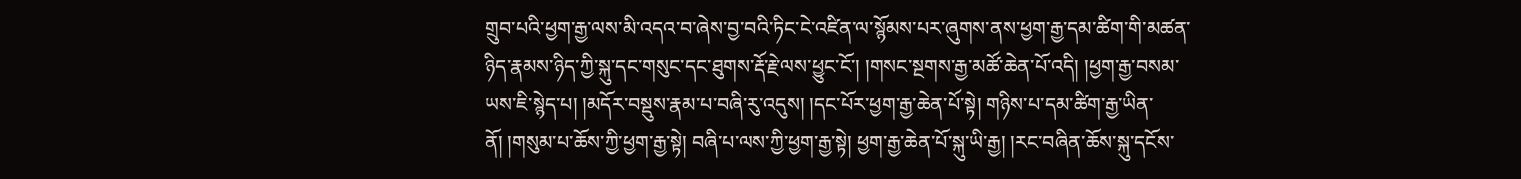གྲུབ་པའི་ཕྱག་རྒྱ་ལས་མི་འདའ་བ་ཞེས་བྱ་བའི་ཏིང་ངེ་འཛིན་ལ་སྙོམས་པར་ཞུགས་ནས་ཕྱག་རྒྱ་དམ་ཚིག་གི་མཚན་ཉིད་རྣམས་ཉིད་ཀྱི་སྐུ་དང་གསུང་དང་ཐུགས་རྡོ་རྗེ་ལས་ཕྱུང་ངོ་། །གསང་སྔགས་རྒྱ་མཚོ་ཆེན་པོ་འདི། །ཕྱག་རྒྱ་བསམ་ཡས་ཇི་སྙེད་པ། །མདོར་བསྡུས་རྣམ་པ་བཞི་རུ་འདུས། །དང་པོར་ཕྱག་རྒྱ་ཆེན་པོ་སྟེ། གཉིས་པ་དམ་ཚིག་རྒྱ་ཡིན་ནོ། །གསུམ་པ་ཆོས་ཀྱི་ཕྱག་རྒྱ་སྟེ། བཞི་པ་ལས་ཀྱི་ཕྱག་རྒྱ་སྟེ། ཕྱག་རྒྱ་ཆེན་པོ་སྐུ་ཡི་རྒྱ། །རང་བཞིན་ཆོས་སྐུ་དངོས་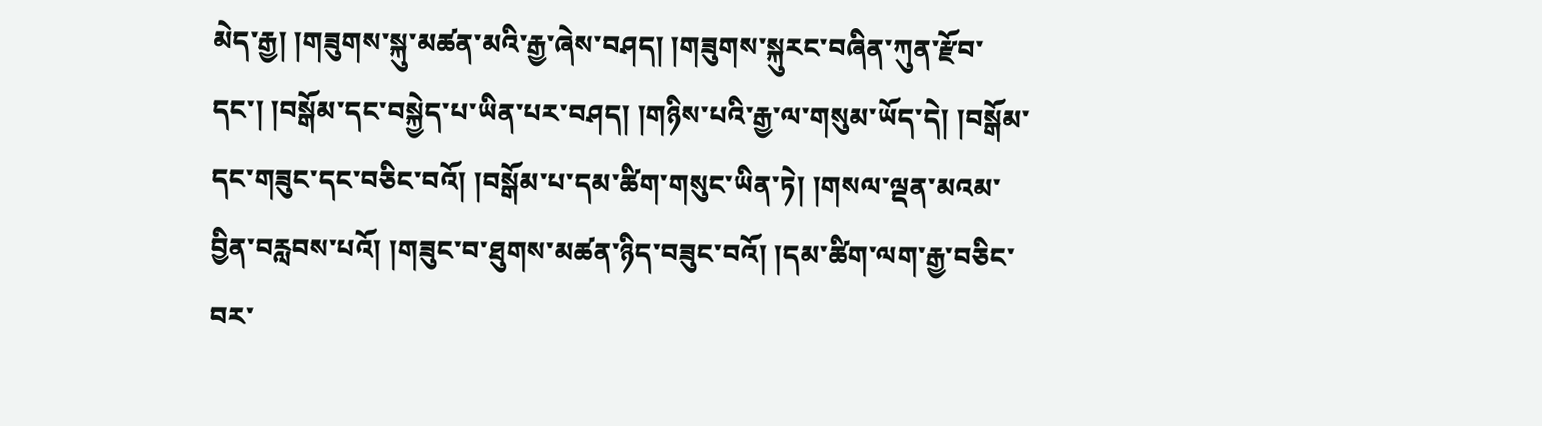མེད་རྒྱ། །གཟུགས་སྐུ་མཚན་མའི་རྒྱ་ཞེས་བཤད། །གཟུགས་སྐུརང་བཞིན་ཀུན་རྫོབ་དང་། །བསྒོམ་དང་བསྐྱེད་པ་ཡིན་པར་བཤད། །གཉིས་པའི་རྒྱ་ལ་གསུམ་ཡོད་དེ། །བསྒོམ་དང་གཟུང་དང་བཅིང་བའོ། །བསྒོམ་པ་དམ་ཚིག་གསུང་ཡིན་ཏེ། །གསལ་ལྡན་མའམ་བྱིན་བརླབས་པའོ། །གཟུང་བ་ཐུགས་མཚན་ཉིད་བཟུང་བའོ། །དམ་ཚིག་ལག་རྒྱ་བཅིང་བར་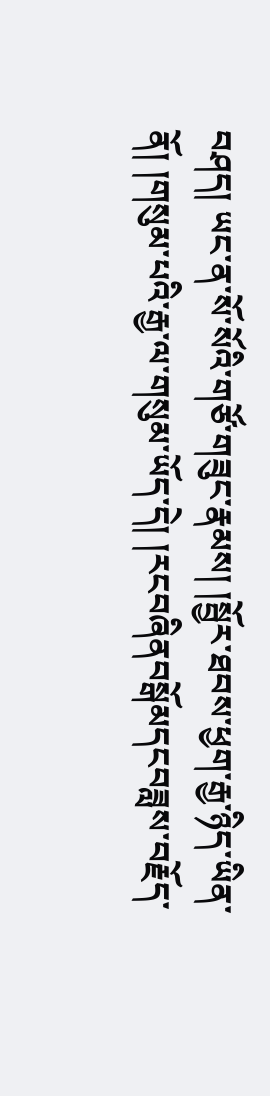བཤད། ཡང་ན་སོ་སོའི་གཙོ་གཟུང་རྣམས། །སྦྱོར་ཐབས་ཕྱག་རྒྱ་ཉིད་ཡིན་ནོ། །གསུམ་པའི་རྒྱ་ལ་གསུམ་ཡོད་དེ། །རངབཞིནབསྒོམདངབཟླས་བརྗོད་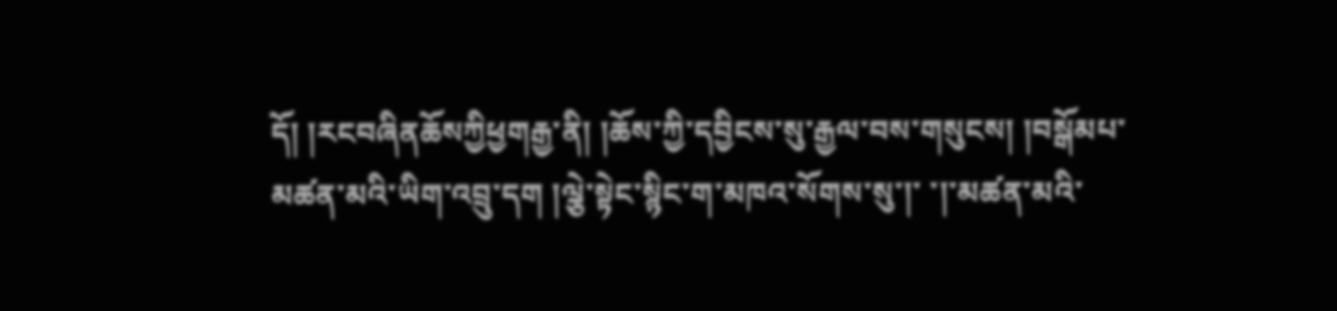དོ། །རངབཞིནཆོསཀྱིཕྱགརྒྱ་ནི། །ཆོས་ཀྱི་དབྱིངས་སུ་རྒྱལ་བས་གསུངས། །བསྒོམཔ་མཚན་མའི་ཡིག་འབྲུ་དག །ལྕེ་སྟེང་སྙིང་ག་མཁའ་སོགས་སུ་།་ ་།་མཚན་མའི་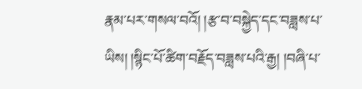རྣམ་པར་གསལ་བའོ། །རྩ་བ་བསྐྱེད་དང་བཟླས་པ་ཡིས། །སྙིང་པོ་ཚིག་བརྗོད་བཟླས་པའི་རྒྱ། །བཞི་པ་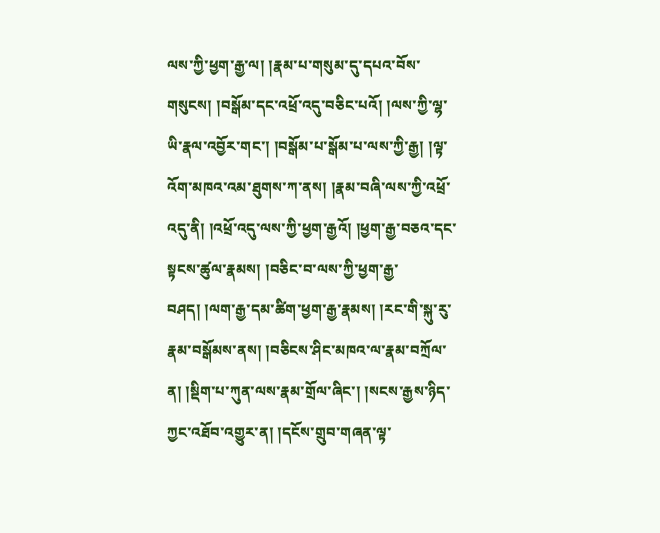ལས་ཀྱི་ཕྱག་རྒྱ་ལ། །རྣམ་པ་གསུམ་དུ་དཔའ་བོས་གསུངས། །བསྒོམ་དང་འཕྲོ་འདུ་བཅིང་པའོ། །ལས་ཀྱི་ལྷ་ཡི་རྣལ་འབྱོར་གང་། །བསྒོམ་པ་སྒོམ་པ་ལས་ཀྱི་རྒྱ། །ལྟ་འོག་མཁའ་འམ་ཐུགས་ཀ་ནས། །རྣམ་བཞི་ལས་ཀྱི་འཕྲོ་འདུ་ནི། །འཕྲོ་འདུ་ལས་ཀྱི་ཕྱག་རྒྱའོ། །ཕྱག་རྒྱ་བཅའ་དང་སྟངས་ཚུལ་རྣམས། །བཅིང་བ་ལས་ཀྱི་ཕྱག་རྒྱ་བཤད། །ལག་རྒྱ་དམ་ཚིག་ཕྱག་རྒྱ་རྣམས། །རང་གི་སྐུ་རུ་རྣམ་བསྒོམས་ནས། །བཅིངས་ཤིང་མཁའ་ལ་རྣམ་བཀྲོལ་ན། །སྡིག་པ་ཀུན་ལས་རྣམ་གྲོལ་ཞིང་། །སངས་རྒྱས་ཉིད་ཀྱང་འཐོབ་འགྱུར་ན། །དངོས་གྲུབ་གཞན་ལྟ་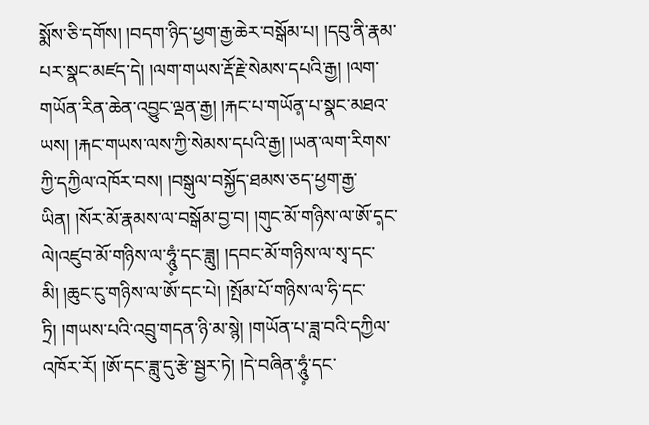སྨོས་ཅི་དགོས། །བདག་ཉིད་ཕྱག་རྒྱ་ཆེར་བསྒོམ་པ། །དབུ་ནི་རྣམ་པར་སྣང་མཛད་དེ། །ལག་གཡས་རྡོ་རྗེ་སེམས་དཔའི་རྒྱ། །ལག་གཡོན་རིན་ཆེན་འབྱུང་ལྡན་རྒྱ། །རྐང་པ་གཡོན༷་པ་སྣང་མཐའ་ཡས། །རྐང་གཡས་ལས་ཀྱི་སེམས་དཔའི་རྒྱ། །ཡན་ལག་རིགས་ཀྱི་དཀྱིལ་འཁོར་བས། །བསྒུལ་བསྐྱོད་ཐམས་ཅད་ཕྱག་རྒྱ་ཡིན། །སོར་མོ་རྣམས་ལ་བསྒོམ་བྱ་བ། །གུང་མོ་གཉིས་ལ་ཨོ་ད༷ང་ལེ།འཛུབ་མོ་གཉིས་ལ་ཧཱུཾ༷་དང་ཟླུ། །དབང་མོ་གཉིས་ལ་སྭ་དང་མི། །ཆུང་ངུ་གཉིས་ལ་ཨོ་དང་པེ། །སྤོམ་པོ་གཉིས་ལ་ཧི་དང་ཏྲི། །གཡས་པའི་འབྲུ་གདན་ཉི་མ་སྙེ། །གཡོན་པ་ཟླ་བའི་དཀྱིལ་འཁོར་རོ། །ཨོ་དང་ཟླུ་དུ་རྩེ་སྦྱར་ཏེ། །དེ་བཞིན་ཧཱུཾ༷་དང་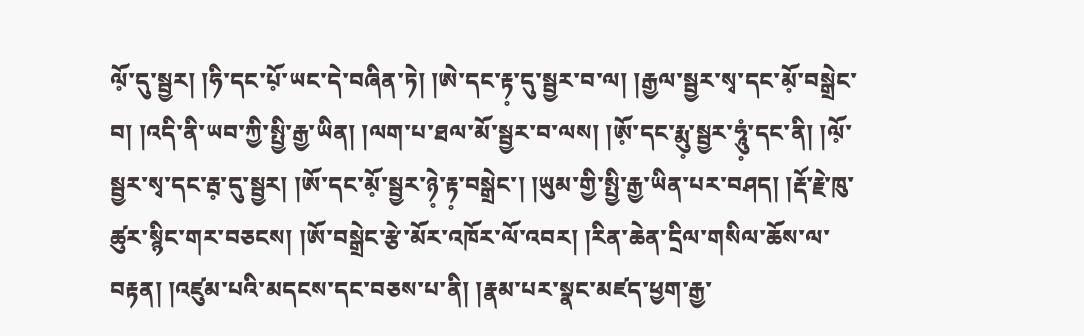ལོ༷་དུ་སྦྱར། །ཧི་དང་པོ༷་ཡང་དེ་བཞིན་ཏེ། །ཨེ་དང་རྟ༷་དུ་སྦྱར་བ་ལ། །རྒྱལ་སྦྱར་སྭ་དང་མོ༷་བསྒྲེང་བ། །འདི་ནི་ཡབ་ཀྱི་སྤྱི་རྒྱ་ཡིན། །ལག་པ་ཐལ་མོ་སྦྱར་བ་ལས། །ཨོ༷་དང་རྨུ༷་སྦྱར་ཧཱུཾ༷་དང་ནི། །ལོ༷་སྦྱར་སྭ་དང་རྦ༷་དུ་སྦྱར། །ཨོ་དང་མོ༷་སྦྱར་ཉེ༷་རྟ༷་བསྒྲེང་། །ཡུམ་གྱི་སྤྱི་རྒྱ་ཡིན་པར་བཤད། །རྡོ་རྗེ་ཁུ་ཚུར་སྙིང་གར་བཅངས། །ཨོ་བསྒྲེང་རྩེ་མོར་འཁོར་ལོ་འབར། །རིན་ཆེན་དྲིལ་གསིལ་ཆོས་ལ་བརྟན། །འཛུམ་པའི་མདངས་དང་བཅས་པ་ནི། །རྣམ་པར་སྣང་མཛད་ཕྱག་རྒྱ་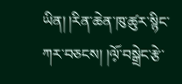ཡིན། །རིན་ཆེན་ཁུ་ཚུར་སྙིང་ཀར་བཅངས། །ལོ༷་བསྒྲེང་རྩེ་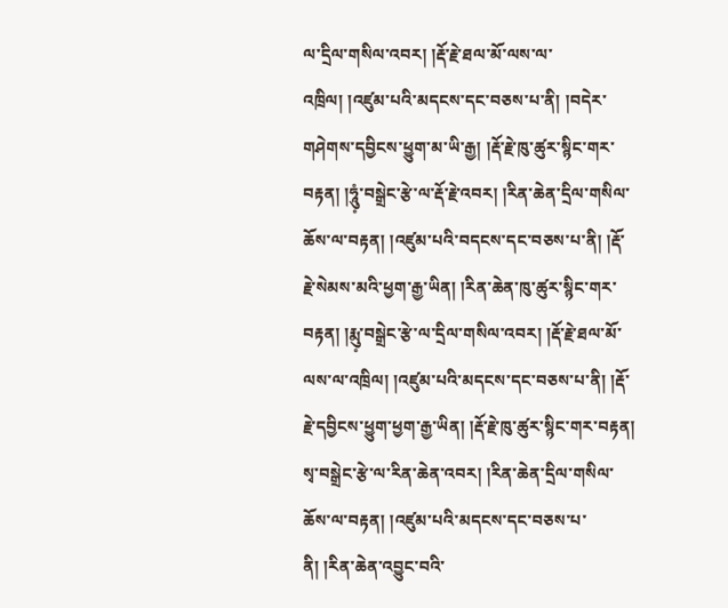ལ་དྲིལ་གསིལ་འབར། །རྡོ་རྗེ་ཐལ་མོ་ལས་ལ་འཁྲིལ། །འཛུམ་པའི་མདངས་དང་བཅས་པ་ནི། །བདེར་གཤེགས་དབྱིངས་ཕྱུག་མ་ཡི་རྒྱ། །རྡོ་རྗེ་ཁུ་ཚུར་སྙིང་གར་བརྟན། །ཧཱུཾ༷་བསྒྲེང་རྩེ་ལ་རྡོ་རྗེ་འབར། །རིན་ཆེན་དྲིལ་གསིལ་ཆོས་ལ་བརྟན། །འཛུམ་པའི་བདངས་དང་བཅས་པ་ནི། །རྡོ་རྗེ་སེམས་མའི་ཕྱག་རྒྱ་ཡིན། །རིན་ཆེན་ཁུ་ཚུར་སྙིང་གར་བརྟན། །རྨུ༷་བསྒྲེང་རྩེ་ལ་དྲིལ་གསིལ་འབར། །རྡོ་རྗེ་ཐལ་མོ་ལས་ལ་འཁྲིལ། །འཛུམ་པའི་མདངས་དང་བཅས་པ་ནི། །རྡོ་རྗེ་དབྱིངས་ཕྱུག་ཕྱག་རྒྱ་ཡིན། །རྡོ་རྗེ་ཁུ་ཚུར་སྙིང་གར་བརྟན། སྭ་བསྒྲེང་རྩེ་ལ་རིན་ཆེན་འབར། །རིན་ཆེན་དྲིལ་གསིལ་ཆོས་ལ་བརྟན། །འཛུམ་པའི་མདངས་དང་བཅས་པ་ནི། །རིན་ཆེན་འབྱུང་བའི་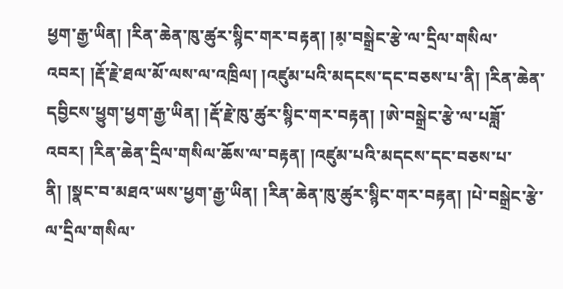ཕྱག་རྒྱ་ཡིན། །རིན་ཆེན་ཁུ་ཚུར་སྙིང་གར་བརྟན། །མ༷་བསྒྲེང་རྩེ་ལ་དྲིལ་གསིལ་འབར། །རྡོ་རྗེ་ཐལ་མོ་ལས་ལ་འཁྲིལ། །འཛུམ་པའི་མདངས་དང་བཅས་པ་ནི། །རིན་ཆེན་དབྱིངས་ཕྱུག་ཕྱག་རྒྱ་ཡིན། །རྡོ་རྗེ་ཁུ་ཚུར་སྙིང་གར་བརྟན། །ཨེ་བསྒྲེང་རྩེ་ལ་པཟློ་འབར། །རིན་ཆེན་དྲིལ་གསིལ་ཆོས་ལ་བརྟན། །འཛུམ་པའི་མདངས་དང་བཅས་པ་ནི། །སྣང་བ་མཐའ་ཡས་ཕྱག་རྒྱ་ཡིན། །རིན་ཆེན་ཁུ་ཚུར་སྙིང་གར་བརྟན། །པེ་བསྒྲེང་རྩེ་ལ་དྲིལ་གསིལ་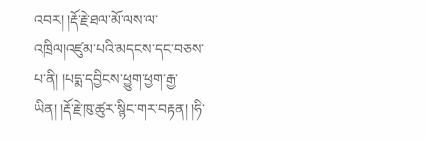འབར། །རྡོ་རྗེ་ཐལ་མོ་ལས་ལ་འཁྲིལ།འཛུམ་པའི་མདངས་དང་བཅས་པ་ནི། །པདྨ་དབྱིངས་ཕྱུག་ཕྱག་རྒྱ་ཡིན། །རྡོ་རྗེ་ཁུ་ཚུར་སྙིང་གར་བརྟན། །ཧི་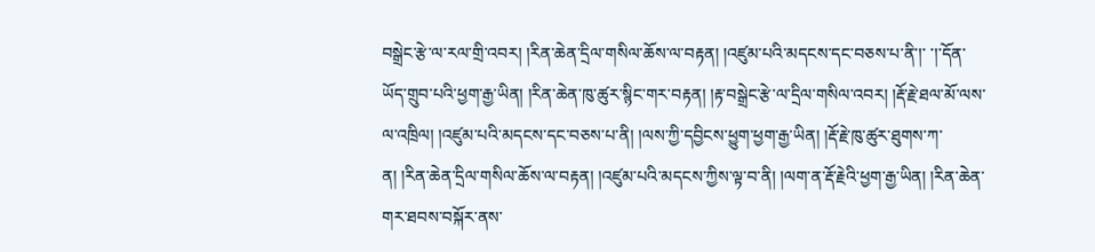བསྒྲེང་རྩེ་ལ་རལ་གྲི་འབར། །རིན་ཆེན་དྲིལ་གསིལ་ཆོས་ལ་བརྟན། །འཛུམ་པའི་མདངས་དང་བཅས་པ་ནི་།་ ་།་དོན་ཡོད་གྲུབ་པའི་ཕྱག་རྒྱ་ཡིན། །རིན་ཆེན་ཁུ་ཚུར་སྙིང་གར་བརྟན། །རྟ་བསྒྲེང་རྩེ་ལ་དྲིལ་གསིལ་འབར། །རྡོ་རྗེ་ཐལ་མོ་ལས་ལ་འཁྲིལ། །འཛུམ་པའི་མདངས་དང་བཅས་པ་ནི། །ལས་ཀྱི་དབྱིངས་ཕྱུག་ཕྱག་རྒྱ་ཡིན། །རྡོ་རྗེ་ཁུ་ཚུར་ཐུགས་ཀ་ན། །རིན་ཆེན་དྲིལ་གསིལ་ཆོས་ལ་བརྟན། །འཛུམ་པའི་མདངས་ཀྱིས་ལྟ་བ་ནི། །ལག་ན་རྡོ་རྗེའི་ཕྱག་རྒྱ་ཡིན། །རིན་ཆེན་གར་ཐབས་བསྐོར་ནས་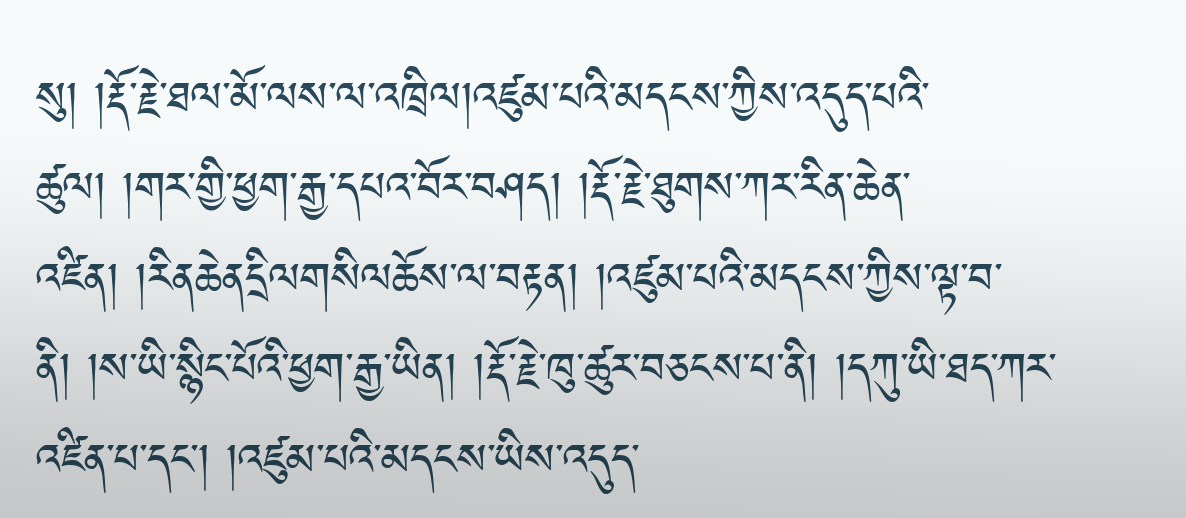སུ། །རྡོ་རྗེ་ཐལ་མོ་ལས་ལ་འཁྲིལ།འཛུམ་པའི་མདངས་ཀྱིས་འདུད་པའི་ཚུལ། །གར་གྱི་ཕྱག་རྒྱ་དཔའ་བོར་བཤད། །རྡོ་རྗེ་ཐུགས་ཀར་རིན་ཆེན་འཛིན། །རིནཆེནདྲིལགསིལཆོས་ལ་བརྟན། །འཛུམ་པའི་མདངས་ཀྱིས་ལྟ་བ་ནི། །ས་ཡི་སྙིང་པོའི་ཕྱག་རྒྱ་ཡིན། །རྡོ་རྗེ་ཁུ་ཚུར་བཅངས་པ་ནི། །དཀུ་ཡི་ཐད་ཀར་འཛིན་པ་དང་། །འཛུམ་པའི་མདངས་ཡིས་འདུད་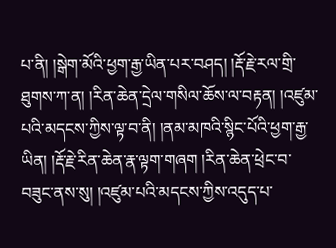པ་ནི། །སྒེག་མོའི་ཕྱག་རྒྱ་ཡིན་པར་བཤད། །རྡོ་རྗེ་རལ་གྲི་ཐུགས་ཀ་ན། །རིན་ཆེན་དྲེལ་གསིལ་ཆོས་ལ་བརྟན། །འཛུམ་པའི་མདངས་ཀྱིས་ལྟ་བ་ནི། །ནམ་མཁའི་སྙིང་པོའི་ཕྱག་རྒྱ་ཡིན། །རྡོ་རྗེ་རིན་ཆེན་རྣ་ལྟག་གཞག །རིན་ཆེན་ཕྲེང་བ་བཟུང་ནས་སུ། །འཛུམ་པའི་མདངས་ཀྱིས་འདུད་པ་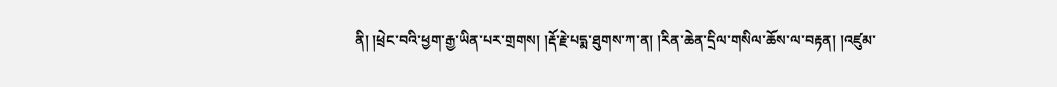ནི། །ཕྲེང་བའི་ཕྱག་རྒྱ་ཡིན་པར་གྲགས། །རྡོ་རྗེ་པདྨ་ཐུགས་ཀ་ན། །རིན་ཆེན་དྲིལ་གསིལ་ཆོས་ལ་བརྟན། །འཛུམ་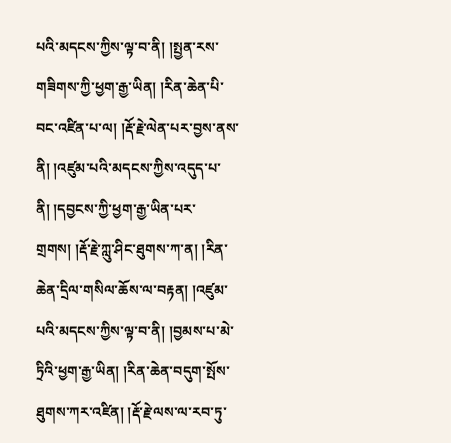པའི་མདངས་ཀྱིས་ལྟ་བ་ནི། །སྤྱན་རས་གཟིགས་ཀྱི་ཕྱག་རྒྱ་ཡིན། །རིན་ཆེན་པི་བང་འཛིན་པ་ལ། །རྡོ་རྗེ་ལེན་པར་བྱས་ནས་ནི། །འཛུམ་པའི་མདངས་ཀྱིས་འདུད་པ་ནི། །དབྱངས་ཀྱི་ཕྱག་རྒྱ་ཡིན་པར་གྲགས། །རྡོ་རྗེ་ཀླུ་ཤིང་ཐུགས་ཀ་ན། །རིན་ཆེན་དྲིལ་གསིལ་ཆོས་ལ་བརྟན། །འཛུམ་པའི་མདངས་ཀྱིས་ལྟ་བ་ནི། །བྱམས་པ་མེ་ཏྲིའི་ཕྱག་རྒྱ་ཡིན། །རིན་ཆེན་བདུག་སྤོས་ཐུགས་ཀར་འཛིན། །རྡོ་རྗེ་ལས་ལ་རབ་ཏུ་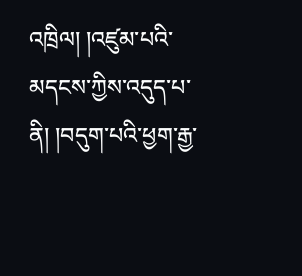འཁྲིལ། །འཛུམ་པའི་མདངས་ཀྱིས་འདུད་པ་ནི། །བདུག་པའི་ཕྱག་རྒྱ་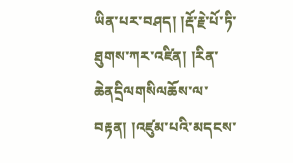ཡིན་པར་བཤད། །རྡོ་རྗེ་པོ་ཏི་ཐུགས་ཀར་འཛིན། །རིན་ཆེནདྲིལགསིལཆོས་ལ་བརྟན། །འཛུམ་པའི་མདངས་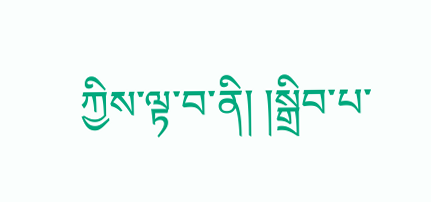ཀྱིས་ལྟ་བ་ནི། །སྒྲིབ་པ་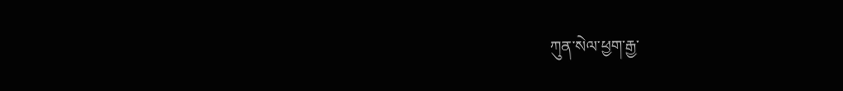ཀུན་སེལ་ཕྱག་རྒྱ་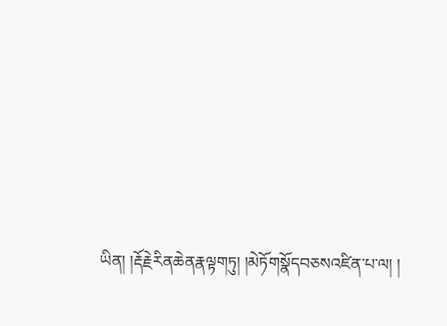ཡིན། །རྡོརྗེརིནཆེནརྣལྟགཏུ། །མེཏོགསྣོདབཅསའཛིན་པ་ལ། །